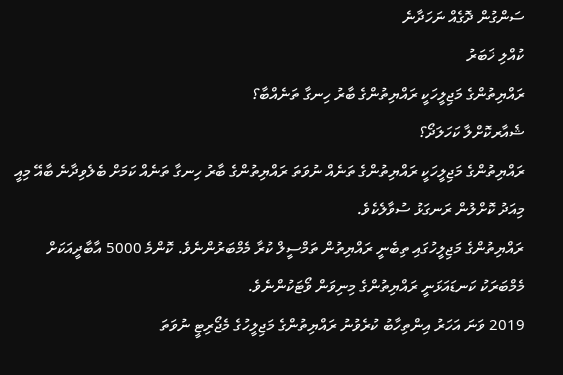ސަންގުން ދޮގެއް ނަހަދާނެ
ކުއްލި ޚަބަރު
ރައްޔިތުންގެ މަޖިލީހަކީ ރައްޔިތުންގެ ބާރު ހިނގާ ތަނެއްބާ؟
ޝެއާރކޮށްލާ ކަހަލަދޯ؟
ރައްޔިތުންގެ މަޖިލީހަކީ ރައްޔިތުންގެ ތަނެއް ނުވަތަ ރައްޔިތުންގެ ބާރު ހިނގާ ތަނެއް ކަމަށް ބެލެވިދާނެ ބާއޭ މިއީ މިއަދު ކޮށްލުން ރަނގަޅު ސުވާލެކެވެ.
ރައްޔިތުންގެ މަޖިލީހުގައި ތިބެނީ ރައްޔިތުން ތަމްސީލް ކުރާ މެމްބަރުންނެވެ. ކޮންމެ 5000 އާބާދީއަކަށް މެމްބަރަކު ކަނޑައަޅަނީ ރައްޔިތުންގެ މިނިވަން ވޯޓަކުންނެވެ.
2019 ވަނަ އަހަރު އިންތިހާބު ކުރެވުނު ރައްޔިތުންގެ މަޖިލީހުގެ މެޖޯރިޓީ ނުވަތަ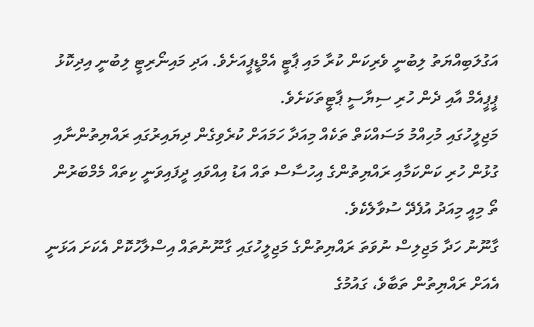އަގުލަބިއްޔަތު ލިބުނީ ވެރިކަން ކުރާ މައި ޕާޓީ އެމްޑީޕީއަށެވެ. އަދި މައިނޯރިޓީ ލިބުނީ އިދިކޮޅު ޕީޕީއެމް އާއި ދެން ހުރި ސިޔާސީ ޕާޓީތަކަށެވެ.
މަޖިލީހުގައި މުހިއްމު މަސައްކަތް ތަކެއް މިއަދާ ހަމައަށް ކުރެވިގެން ދިޔައިރުގައި ރައްޔިތުންނާއި ގުޅުން ހުރި ކަންކަމާއި ރައްޔިތުންގެ އިހުސާސް ތައް އަޑު އިއްވައި ދީފައިވަނީ ކިތައް މެމްބަރުން ތޯ މިއީ މިއަދު އުފެދޭ ސުވާލެކެވެ.
ގާނޫނު ހަދާ މަޖިލިސް ނުވަތަ ރައްޔިތުންގެ މަޖިލީހުގައި ގާނޫނުތައް އިސްލާހުކޮށް އެކަށަ އަޅަނީ އެއަށް ރައްޔިތުން ތަބާވެ، ގައުމުގެ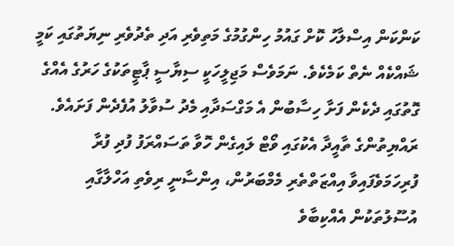ކަންކަން އިސްލާހު ކޮށް ގައުމު ހިންގުމުގެ މަތިވެރި އަދި ތެދުވެރި ނިޔަތުގައި ކަމީ ޝައްކެއް ނެތް ކަމެކެވެ. ނަމަވެސް މަޖިލީހަކީ ސިޔާސީ ޕާޓީތަކުގެ ހަރުގެ އެއްގެ ގޮތުގައި ދެކެން ފަށާ ހިސާބުން އެ މަގްސަދާއި މެދު ސުވާލު އުފެދެން ފަށައެވެ.
ރައްޔިތުންގެ ތާއީދާ އެކުގައި ވޯޓް ލައިގެން ހޮވާ ތަސައްރަފު ފުދި ފުރާ ފުރިހަމަވެފައިވާ އިއްޒަތްތެރި މެމްބަރުން، އިންސާނީ ރިވެތި އަހްލާގާއި އުސޫލުތަކުން އެއްކިބާވެ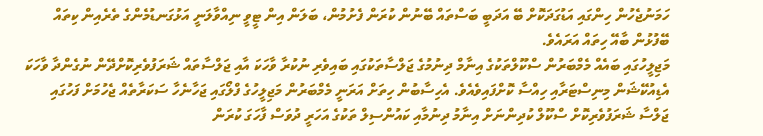ހަމަނުޖެހުން ހިންގައި އަޑުގަދަކޮށް ބޭ އަދަބީ ބަސްތައް ބޭނުން ކުރަން ފެށުމުން، ބަލަން އިން ޓީވީ ނިއްވާލަނީ އަޅުގަނޑުމެންގެ ތެރެއިން ކިތައް ބޭފުޅުން ބާއޭ ހިތައް އަރައެވެ.
މަޖިލީހުގައި ބައެއް މެމްބަރުން ސްކޫލްތަކުގެ އިނާމް ދިނުމުގެ ޖަލްސާތަކުގައި ބައިވެރި ނުކުރާ ވާހަކަ އާއި ޖަލްސާތައް ޝަރަފުވެރިކޮށްދޭން ނުގެންދާ ވާހަކަ އެޑިއުކޭޝަން މިނިސްޓަރާއި ހިއްސާ ކޮށްފައިވެއެވެ. އެހިސާބުން ހިތަށް އަރަނީ މެމްބަރުން މަޖިލީހުގެ ފްލޯގައި ޖަހާނެހާ ސަކަރާތެއް ޖެހުމަށް ފަހުގައި ޖަލްސާ ޝަރަފުވެރިކޮށް ސްކޫލް ކުދިންނަށް އިނާމު ދިނުމާއި ކައުންސިލް ތަކުގެ އަހަރީ ދުވަސް ފާހަގަ ކުރަން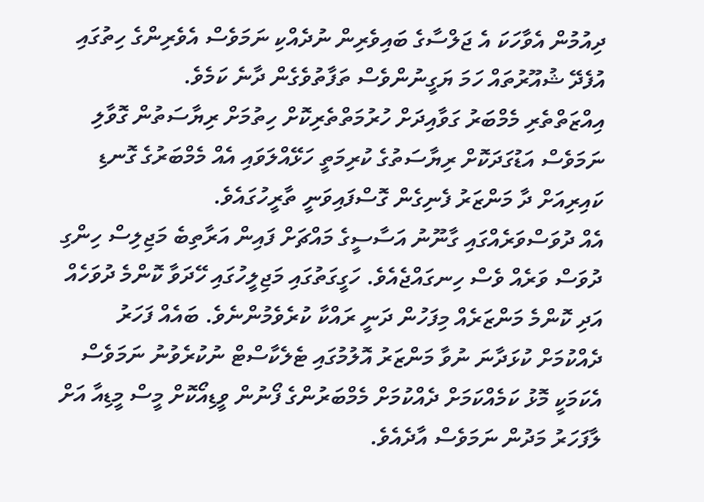ދިއުމުން އެވާހަކަ އެ ޖަލްސާގެ ބައިވެރިން ނުދެއްކި ނަމަވެސް އެވެރިންގެ ހިތުގައި އުފެދޭ ޝުއޫރުތައް ހަމަ ޔަގީނުންވެސް ތަފާތުވެގެން ދާނެ ކަމެވެ.
އިއްޒަތްތެރި މެމްބަރު ގަވާއިދަށް ހުރުމަތްތެރިކޮށް ހިތުމަށް ރިޔާސަތުން ގޮވާލި ނަމަވެސް އަޑުގަދަކޮށް ރިޔާސަތުގެ ކުރިމަތީ ހަޅޭއްލަވައި އެއް މެމްބަރުގެ ގޮނޑި ކައިރިއަށް ދާ މަންޒަރު ފެނިގެން ގޮސްފައިވަނީ ތާރީހުގައެވެ.
އެއް ދުވަސްވަރެއްގައި ގާނޫނު އަސާސީގެ މައްޗަށް ފައިން އަރާތިބެ މަޖިލިސް ހިންގި ދުވަސް ވަރެއް ވެސް ހިނގައްޖެއެވެ. ހަގީގަތުގައި މަޖިލީހުގައި ހޭދަވާ ކޮންމެ ދުވަހެއް އަދި ކޮންމެ މަންޒަރެއް މިފަހުން ދަނީ ރައްކާ ކުރެވެމުންނެވެ. ބައެއް ފަހަރު ދެއްކުމަށް ކުޅަދާނަ ނުވާ މަންޒަރު އޮލުމުގައި ޓެލެކާސްޓް ނުކުރެވުނު ނަމަވެސް އެކަމަކީ މޮޅު ކަމެއްކަމަށް ދެއްކުމަށް މެމްބަރުންގެ ފޯނުން ވީޑިއޯކޮށް މީސް މީޑިއާ އަށް ލާފަހަރު މަދުން ނަމަވެސް އާދެއެވެ.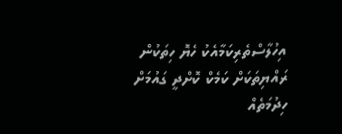އިހުލާސްތެރިކަމާއެކު ހެޔޮ ހިތަކުން ރައްޔިތަކަށް ކަމެކް ކޮށްދީ ގައުމަށް ހިދުމަތެއް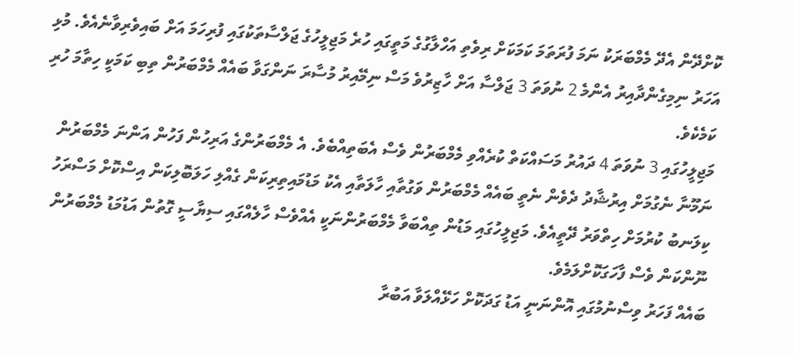ކޮށްދޭން އެދޭ މެމްބަރަކު ނަމަ ފުރަތަމަ ކަމަކަށް ރިވެތި އަހްލާގުގެ މަތީގައި ހުރެ މަޖިލީހުގެ ޖަލްސާތަކުގައި ފުރިހަމަ އަށް ބައިވެރިވާނެއެވެ. މުޅި އަހަރު ނިމިގެންދާއިރު އެންމެ 2 ނުވަތަ 3 ޖަލްސާ އަށް ހާޒިރުވެ މަސް ނިމޭއިރު މުސާރަ ނަންގަވާ ބައެއް މެމްބަރުން ތިބި ކަމަކީ ހިތާމަ ހުރި ކަމެކެވެ.
މަޖިލީހުގައި 3 ނުވަތަ 4 ދައުރު މަސައްކަތް ކުރެއްވި މެމްބަރުން ވެސް އެބަތިއްބެވެ. އެ މެމްބަރުންގެ އަރިހުން ފަހުން އަންނަ މެމްބަރުން ނަމޫނާ ނެގުމަށް އިރުޝާދު ދެވެން ނެތީ ބައެއް މެމްބަރުން ވަގުތާއި ހާލަތާއި އެކު މަޑުމައިތިރިކަން ގެއްލި ހަލަބޮލިކަން އިސްކޮށް މަސްރަހު ކިލަނބު ކުރުމަށް ހިތްވަރު ދޭތީއެވެ. މަޖިލީހުގައި މަޑުން ތިއްބަވާ މެމްބަރުންނަކީ އެއްވެސް ހާލެއްގައި ސިޔާސީ ގޮތުން އަޑުމަޑު މެމްބަރުން ނޫންކަން ވެސް ފާހަގަކޮށްލަމެވެ.
ބައެއް ފަހަރު ވިސްނުމުގައި އޮންނަނީ އަޑު ގަދަކޮށް ހަޅޭއްލަވާ އަބުރާ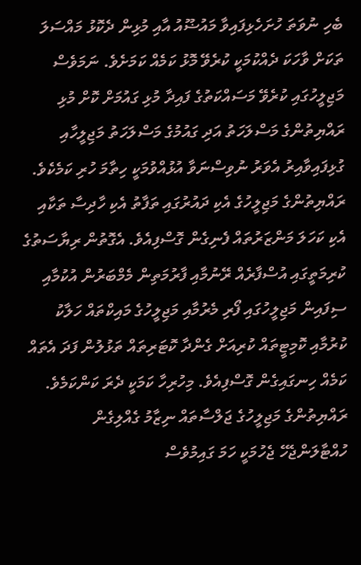ބެހި ނުވަތަ ހުށަހެޅިފައިވާ މައުޟޫއު އާއި މުޅިން ދެކޮޅު މައްސަލަ ތަކަށް ވާހަކަ ދެއްކުމަކީ ކުރެވޭ މޮޅު ކަމެއް ކަމަށެވެ. ނަމަވެސް މަޖިލީހުގައި ކުރެވޭ މަސައްކަތުގެ ފައިދާ މުޅި ގައުމަށް ކޮށް މުޅި ރައްޔިތުންގެ މަސްލަހަތު އަދި ގައުމުގެ މަސްލަހަތު މަޖިލީހާއި ގުޅިފައިވާއިރު އެވަރު ނުވިސްނަވާ އުޅުއްވުމަކީ ހިތާމަ ހުރި ކަމެކެވެ.
ރައްޔިތުންގެ މަޖިލީހުގެ އެކި ދައުރުގައި ތަފާތު އެކި ހާދިސާ ތަކާއި އެކި ކަހަލަ މަންޒަރުތައް ފެނިގެން ގޮސްފިއެވެ. އެގޮތުން ރިޔާސަތުގެ ކުރިމަތީގައި އުސްފާރެއް ރޭނުމާއި ފާރުމަތިން މެމްބަރުން އުކުމާއި ސިފައިން މަޖިލީހުގައި ފޯރި މެރުމާއި މަޖިލީހުގެ މައިކްތައް ހަލާކު ކުރުމާއި ކޮމިޓީތައް ކުރިއަށް ގެންދާ ކޮޓަރިތައް ތަޅުލުން ފަދަ އެތައް ކަމެއް ހިނގައިގެން ގޮސްފިއެވެ. މިހުރިހާ ކަމަކީ ދެރަ ކަންކަމެވެ.
ރައްޔިތުންގެ މަޖިލީހުގެ ޖަލްސާތައް ނިޒާމު ގެއްލިގެން ހުއްޓާލަންޖެހޭ ޖެހުމަކީ ހަމަ ގައިމުވެސް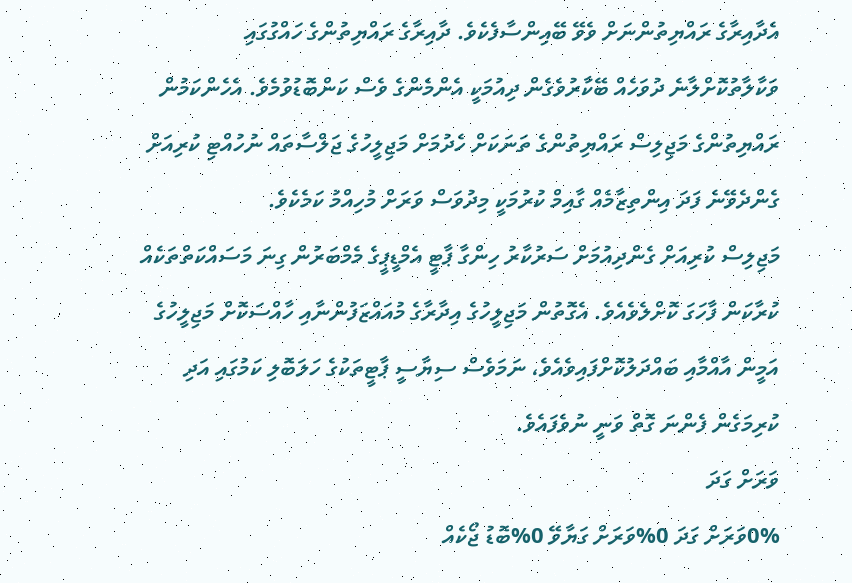އެދާއިރާގެ ރައްޔިތުންނަށް ވެވޭ ބޭއިންސާފެކެވެ. ދާއިރާގެ ރައްޔިތުންގެ ހައްގުގައި ވަކާލާތުކޮށްލާނެ ދުވަހެއް ބޭކާރުވެގެން ދިއުމަކީ އެންމެންގެ ވެސް ކަންބޮޑުވުމެވެ. އެހެންކަމުން ރައްޔިތުންގެ މަޖިލިސް ރައްޔިތުންގެ ތަނަކަށް ހެދުމަށް މަޖިލީހުގެ ޖަލްސާތައް ނުހުއްޓި ކުރިއަށް ގެންދެވޭނެ ފަދަ އިންތިޒާމެއް ގާއިމް ކުރުމަކީ މިދުވަސް ވަރަށް މުހިއްމު ކަމެކެވެ.
މަޖިލިސް ކުރިއަށް ގެންދިއުމަށް ސަރުކާރު ހިންގާ ޕާޓީ އެމްޑީޕީގެ މެމްބަރުން ގިނަ މަސައްކަތްތަކެއް ކުރާކަން ފާހަގަ ކޮށްލެވެއެވެ. އެގޮތުން މަޖިލީހުގެ އިދާރާގެ މުއައްޒަފުންނާއި ހާއްސަކޮށް މަޖިލީހުގެ އަމީން އާއްމާއި ބައްދަލުކޮށްފައިވެއެވެ، ނަމަވެސް ސިޔާސީ ޕާޓީތަކުގެ ހަލަބޮލި ކަމުގައި އަދި ކުރިމަގެން ފެންނަ ގޮތް ވަނީ ނުވެފައެވެ.
ވަރަށް ގަދަ
0%ވަރަށް ގަދަ 0%ވަރަށް ގަޔާވޭ 0%ބޮޑު ޖޯކެއް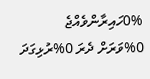0%ހައިރާންވެއްޖެ 0%ވަރަށް ދެރަ 0%ރުޅިގަދަ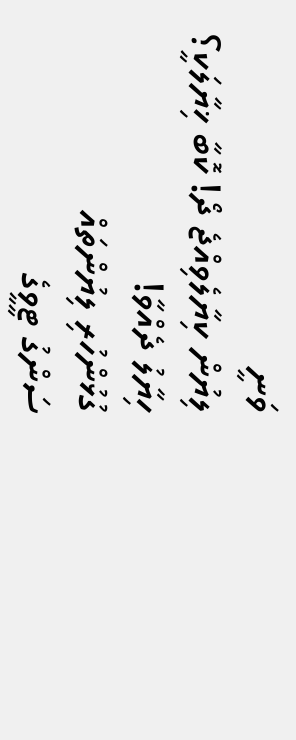ވަނީ
ލިޔުން ކިޔާލެވިއްޖެ ދޯ! ކޮބާ ޚިޔާލަކީ؟
ހިޔާލު ދެއްވާ!
ގުޅުންހުރި ލިޔުންތައް
ސަންގު ޓީވީގެ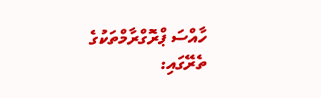ހާއްސަ ޕްރޮގްރާމްތަކުގެ ތެރޭގައި: